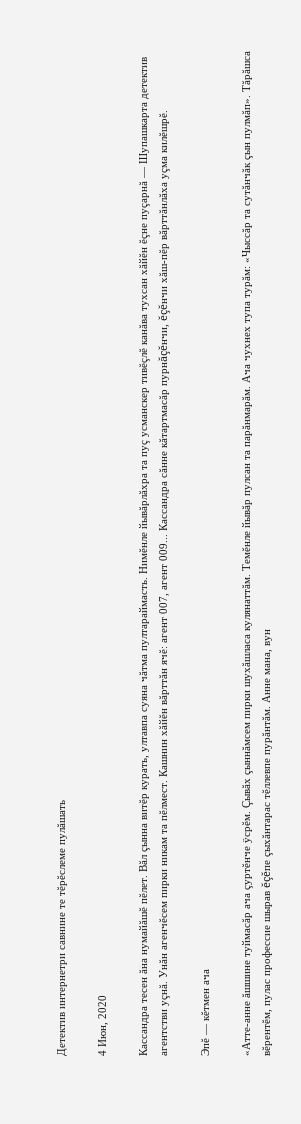Детектив интернетри савнине те тĕрĕслеме пулăшать

4 Июн, 2020

Кассандра тесен ăна нумайăшĕ пĕлет. Вăл çынна витĕр курать, ултавпа суяна чăтма пултараймасть. Нимĕнле йывăрлăхра та пуç усманскер тивĕçлĕ канăва тухсан хăйĕн ĕçне пуçарнă — Шупашкарта детектив агентстви уçнă. Унăн агенчĕсем пирки никам та пĕлмест. Кашнин хăйĕн вăрттăн ячĕ: агент 007, агент 009... Кассандра сăнне кăтартмасăр пурнăçĕнчи, ĕçĕнчи хăш-пĕр вăрттăнлăха уçма килĕшрĕ.

Эпĕ — кĕтмен ача

«Атте-анне ăшшине туймасăр ача çуртĕнче ÿсрĕм. Çывăх çыннăмсем пирки шухăшласа кулянаттăм. Темĕнле йывăр пулсан та парăнмарăм. Ача чухнех тупа турăм: «Чыссăр та сутăнчăк çын пулмăп». Тăрăшса вĕрентĕм, пулас профессие шырав ĕçĕпе çыхăнтарас тĕллевпе пурăнтăм. Анне мана, вун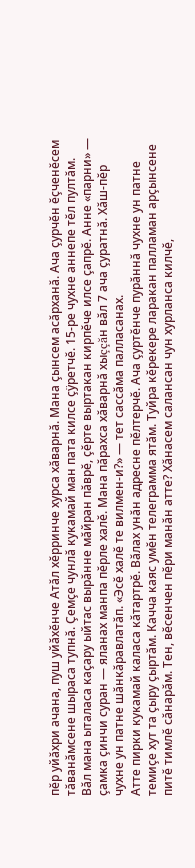пĕр уйăхри ачана, пуш уйăхĕнче Атăл хĕрринче хурса хăварнă. Мана çынсем асăрханă. Ача çурчĕн ĕçченĕсем тăванăмсене шыраса тупнă. Çемçе чунлă кукамай ман пата килсе çÿретчĕ. 15-ре чухне аннепе тĕл пултăм. Вăл мана ыталаса каçару ыйтас вырăнне мăйран пăврĕ, çĕрте выртакан кирпĕче илсе çапрĕ. Анне «парни» — çамка çинчи суран — яланах манпа пĕрле халĕ. Мана пăрахса хăварнă хыççăн вăл 7 ача çуратнă. Хăш-пĕр чухне ун патне шăнкăравлатăп. «Эсĕ халĕ те вилмен-и?» — тет сассăма палласанах.
Атте пирки кукамай каласа кăтартрĕ. Вăлах унăн адресне пĕлтерчĕ. Ача çуртĕнче пурăннă чухне ун патне темиçе хут та çыру çыртăм. Качча каяс умĕн телеграмма ятăм. Туйра кĕрекере ларакан палламан арçынсене питĕ тимлĕ сăнарăм. Тен, вĕсенчен пĕри манăн атте? Хăнасем салансан чун хурланса килчĕ,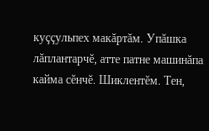куççульпех макăртăм. Упăшка лăплантарчĕ, атте патне машинăпа кайма сĕнчĕ. Шиклентĕм. Тен,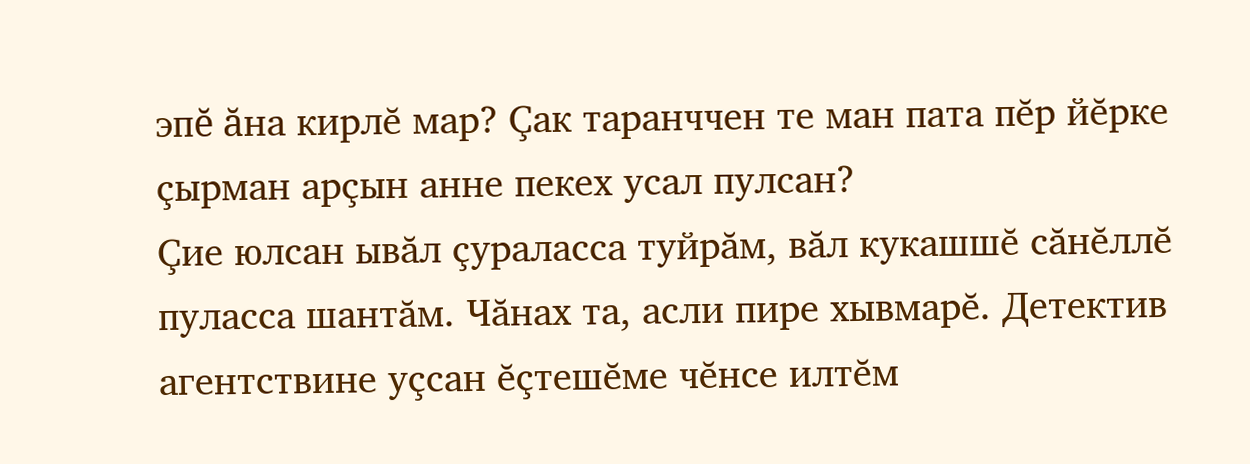эпĕ ăна кирлĕ мар? Çак таранччен те ман пата пĕр йĕрке çырман арçын анне пекех усал пулсан?
Çие юлсан ывăл çураласса туйрăм, вăл кукашшĕ сăнĕллĕ пуласса шантăм. Чăнах та, асли пире хывмарĕ. Детектив агентствине уçсан ĕçтешĕме чĕнсе илтĕм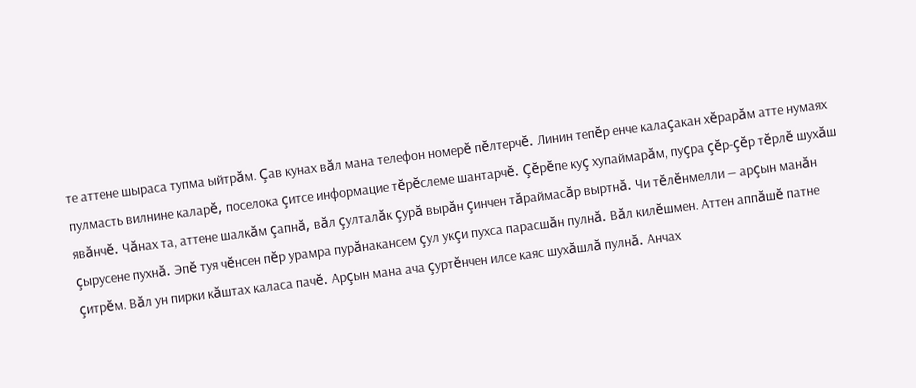те аттене шыраса тупма ыйтрăм. Çав кунах вăл мана телефон номерĕ пĕлтерчĕ. Линин тепĕр енче калаçакан хĕрарăм атте нумаях пулмасть вилнине каларĕ, поселока çитсе информацие тĕрĕслеме шантарчĕ. Çĕрĕпе куç хупаймарăм, пуçра çĕр-çĕр тĕрлĕ шухăш явăнчĕ. Чăнах та, аттене шалкăм çапнă, вăл çулталăк çурă вырăн çинчен тăраймасăр выртнă. Чи тĕлĕнмелли — арçын манăн çырусене пухнă. Эпĕ туя чĕнсен пĕр урамра пурăнакансем çул укçи пухса парасшăн пулнă. Вăл килĕшмен. Аттен аппăшĕ патне çитрĕм. Вăл ун пирки кăштах каласа пачĕ. Арçын мана ача çуртĕнчен илсе каяс шухăшлă пулнă. Анчах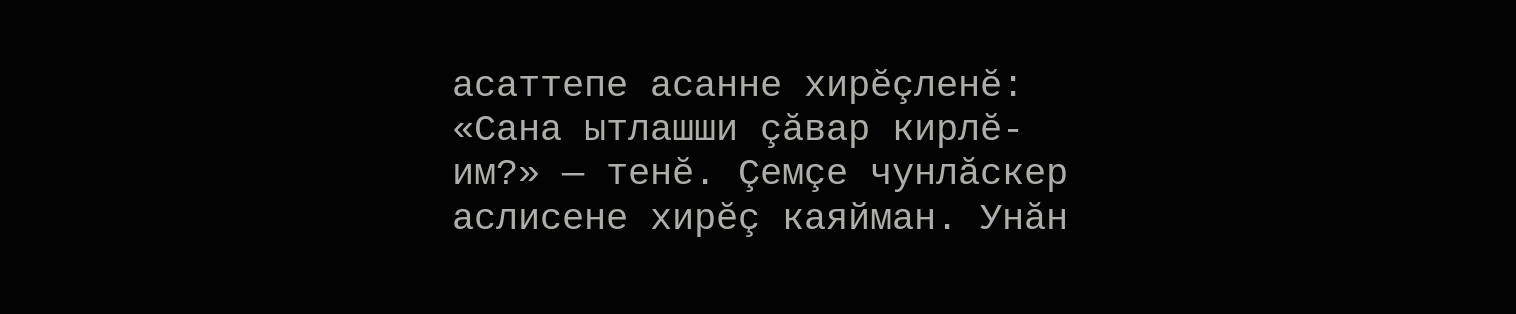асаттепе асанне хирĕçленĕ: «Сана ытлашши çăвар кирлĕ-им?» — тенĕ. Çемçе чунлăскер аслисене хирĕç каяйман. Унăн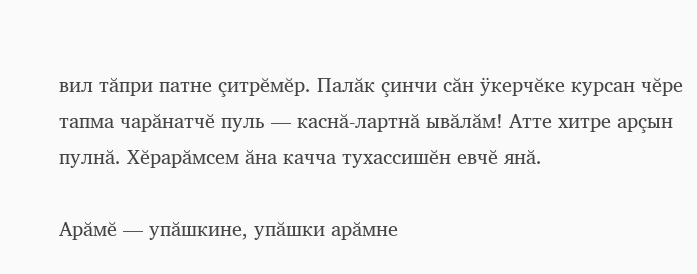вил тăпри патне çитрĕмĕр. Палăк çинчи сăн ÿкерчĕке курсан чĕре тапма чарăнатчĕ пуль — каснă-лартнă ывăлăм! Атте хитре арçын пулнă. Хĕрарăмсем ăна качча тухассишĕн евчĕ янă.

Арăмĕ — упăшкине, упăшки арăмне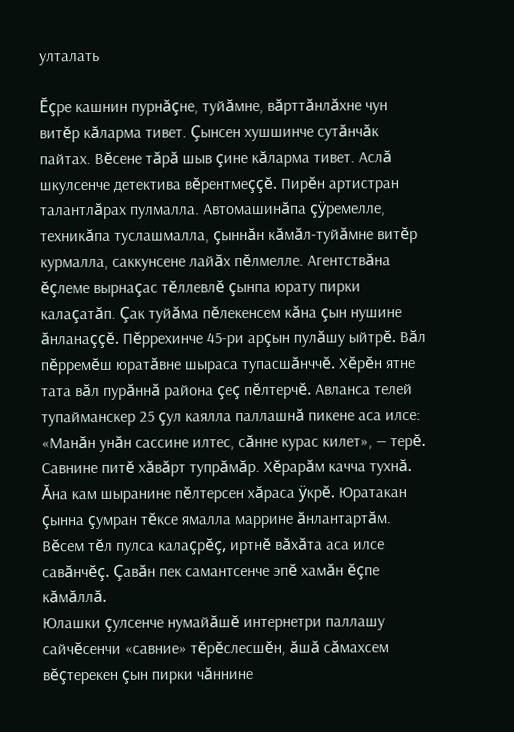улталать

Ĕçре кашнин пурнăçне, туйăмне, вăрттăнлăхне чун витĕр кăларма тивет. Çынсен хушшинче сутăнчăк пайтах. Вĕсене тăрă шыв çине кăларма тивет. Аслă шкулсенче детектива вĕрентмеççĕ. Пирĕн артистран талантлăрах пулмалла. Автомашинăпа çÿремелле, техникăпа туслашмалла, çыннăн кăмăл-туйăмне витĕр курмалла, саккунсене лайăх пĕлмелле. Агентствăна ĕçлеме вырнаçас тĕллевлĕ çынпа юрату пирки калаçатăп. Çак туйăма пĕлекенсем кăна çын нушине ăнланаççĕ. Пĕррехинче 45-ри арçын пулăшу ыйтрĕ. Вăл пĕрремĕш юратăвне шыраса тупасшăнччĕ. Хĕрĕн ятне тата вăл пурăннă района çеç пĕлтерчĕ. Авланса телей тупайманскер 25 çул каялла паллашнă пикене аса илсе: «Манăн унăн сассине илтес, сăнне курас килет», — терĕ. Савнине питĕ хăвăрт тупрăмăр. Хĕрарăм качча тухнă. Ăна кам шыранине пĕлтерсен хăраса ÿкрĕ. Юратакан çынна çумран тĕксе ямалла маррине ăнлантартăм. Вĕсем тĕл пулса калаçрĕç, иртнĕ вăхăта аса илсе савăнчĕç. Çавăн пек самантсенче эпĕ хамăн ĕçпе кăмăллă.
Юлашки çулсенче нумайăшĕ интернетри паллашу сайчĕсенчи «савние» тĕрĕслесшĕн, ăшă сăмахсем вĕçтерекен çын пирки чăннине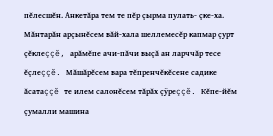пĕлесшĕн. Анкетăра тем те пĕр çырма пулать- çке-ха. Мăнтарăн арçынĕсем вăй-хала шеллемесĕр капмар çурт çĕклеççĕ, арăмĕпе ачи-пăчи выçă ан ларччăр тесе ĕçлеççĕ. Мăшăрĕсем вара тĕпренчĕкĕсене садике ăсатаççĕ те илем салонĕсем тăрăх çÿреççĕ. Кĕпе-йĕм çумалли машина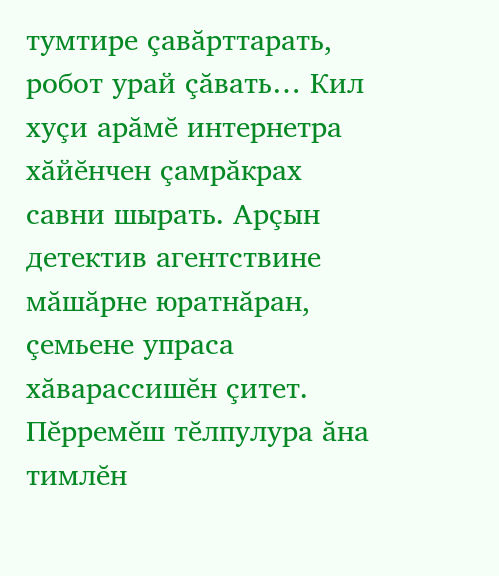тумтире çавăрттарать, робот урай çăвать… Кил хуçи арăмĕ интернетра хăйĕнчен çамрăкрах савни шырать. Арçын детектив агентствине мăшăрне юратнăран, çемьене упраса хăварассишĕн çитет. Пĕрремĕш тĕлпулура ăна тимлĕн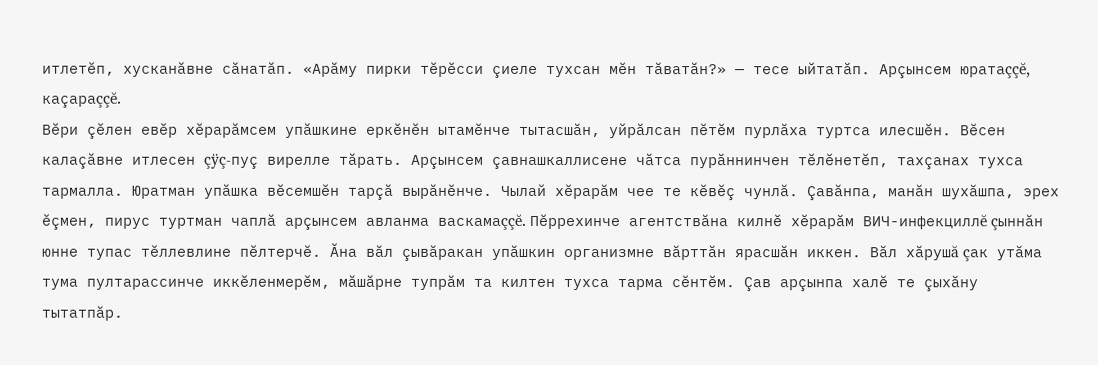итлетĕп, хусканăвне сăнатăп. «Арăму пирки тĕрĕсси çиеле тухсан мĕн тăватăн?» — тесе ыйтатăп. Арçынсем юратаççĕ, каçараççĕ.
Вĕри çĕлен евĕр хĕрарăмсем упăшкине еркĕнĕн ытамĕнче тытасшăн, уйрăлсан пĕтĕм пурлăха туртса илесшĕн. Вĕсен калаçăвне итлесен çÿç-пуç вирелле тăрать. Арçынсем çавнашкаллисене чăтса пурăннинчен тĕлĕнетĕп, тахçанах тухса тармалла. Юратман упăшка вĕсемшĕн тарçă вырăнĕнче. Чылай хĕрарăм чее те кĕвĕç чунлă. Çавăнпа, манăн шухăшпа, эрех ĕçмен, пирус туртман чаплă арçынсем авланма васкамаççĕ. Пĕррехинче агентствăна килнĕ хĕрарăм ВИЧ-инфекциллĕ çыннăн юнне тупас тĕллевлине пĕлтерчĕ. Ăна вăл çывăракан упăшкин организмне вăрттăн ярасшăн иккен. Вăл хăрушă çак утăма тума пултарассинче иккĕленмерĕм, мăшăрне тупрăм та килтен тухса тарма сĕнтĕм. Çав арçынпа халĕ те çыхăну тытатпăр.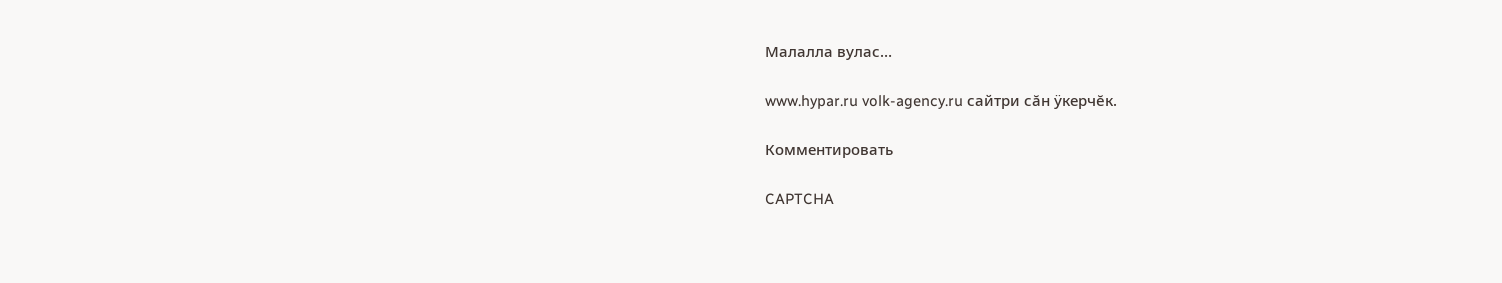Малалла вулас…

www.hypar.ru volk-agency.ru сайтри сăн ÿкерчĕк.

Комментировать

CAPTCHA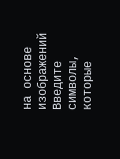на основе изображений
Введите символы, которые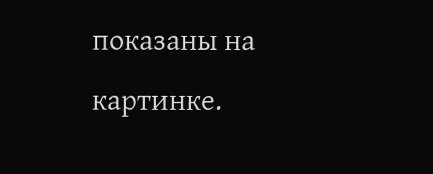показаны на картинке.